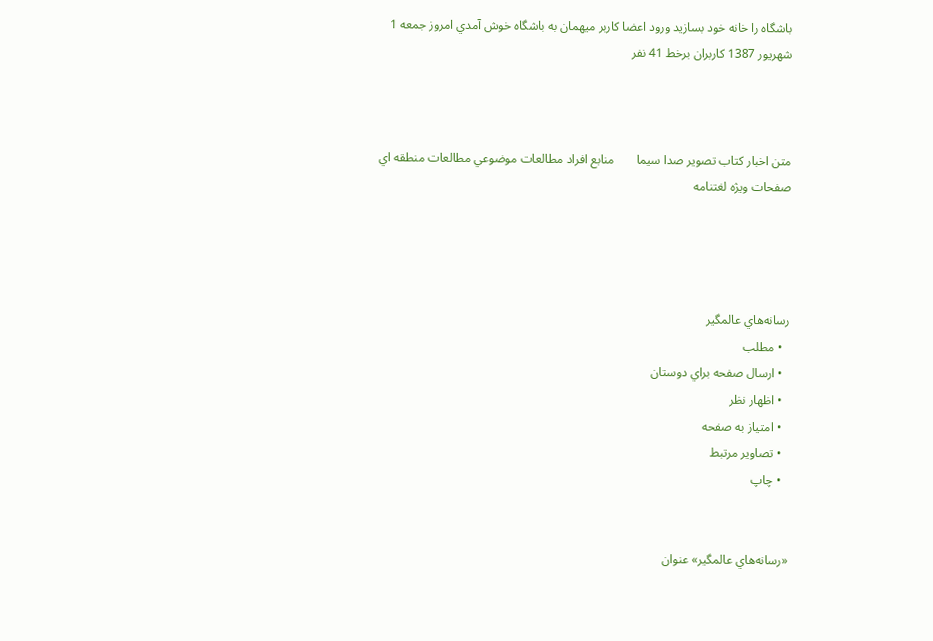باشگاه را خانه خود بسازيد ورود اعضا کاربر میهمان به باشگاه خوش آمدي امروز جمعه 1 شهريور 1387 كاربران برخط 41 نفر



متن اخبار كتاب تصوير صدا سيما       منابع افراد مطالعات موضوعي مطالعات منطقه اي صفحات ويژه لغتنامه




رسانه‌هاي عالمگير
  • مطلب
  • ارسال صفحه براي دوستان
  • اظهار نظر
  • امتياز به صفحه
  • تصاوير مرتبط
  • چاپ


«رسانه‌هاي عالمگير» عنوان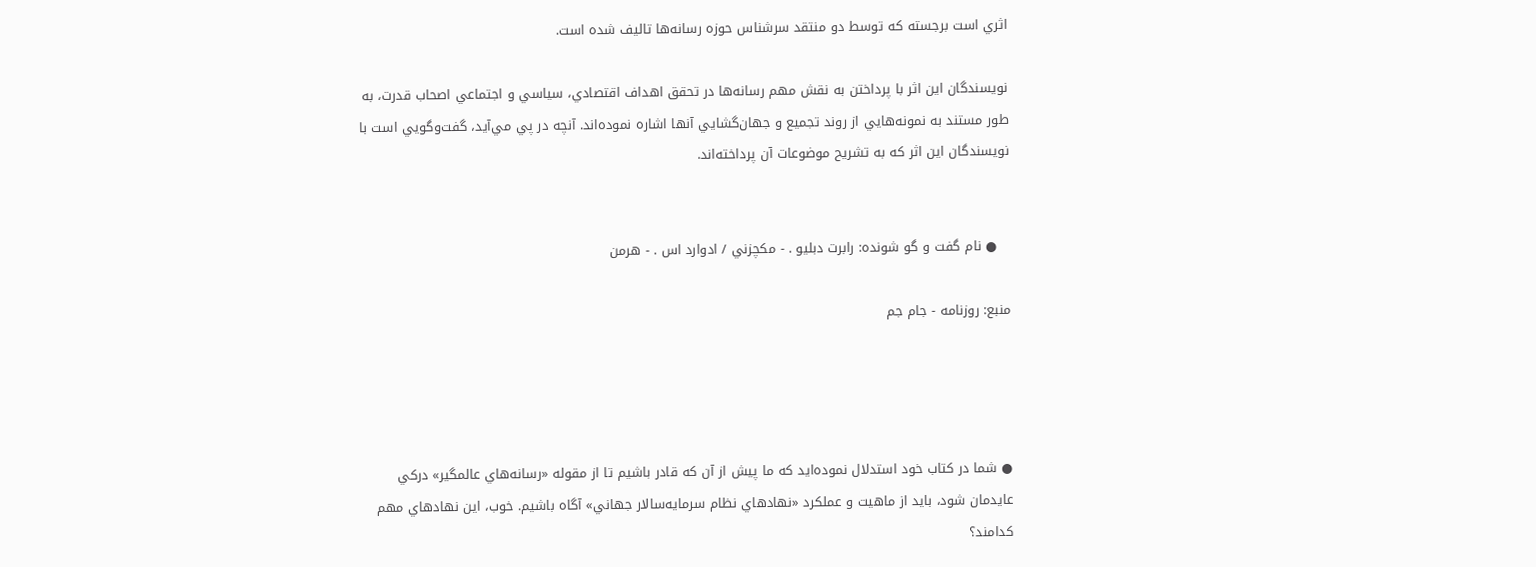اثري است برجسته كه توسط دو منتقد سرشناس حوزه رسانه‌ها تاليف شده است.

نويسندگان اين اثر با پرداختن به نقش مهم رسانه‌ها در تحقق اهداف اقتصادي، سياسي و اجتماعي اصحاب قدرت، به طور مستند به نمونه‌هايي از روند تجميع و جهان‌گشايي آنها اشاره نموده‌اند. آنچه در پي مي‌آيد، گفت‌وگويي است با نويسندگان اين اثر كه به تشريح موضوعات آن پرداخته‌اند.


   ● نام گفت و گو شونده: رابرت دبلیو . - مكچزني / ادوارد اس . - هرمن

منبع: روزنامه - جام جم




● شما در كتاب خود استدلال نموده‌ايد كه ما پيش از آن كه قادر باشيم تا از مقوله «رسانه‌هاي عالمگير» دركي عايدمان شود، بايد از ماهيت و عملكرد «نهادهاي نظام سرمايه‌سالار جهاني» آگاه باشيم. خوب، اين نهادهاي مهم كدامند؟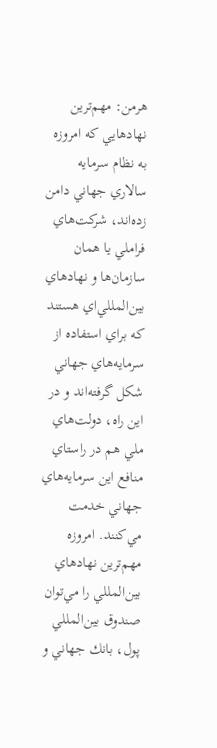هرمن: مهم‌ترين نهادهايي كه امروزه به نظام سرمايه سالاري جهاني دامن زده‌اند، شركت‌هاي فراملي يا همان سازمان‌ها و نهادهاي بين‌المللي‌اي هستند كه براي استفاده از سرمايه‌هاي جهاني شكل گرفته‌اند و در اين راه، دولت‌هاي ملي هم در راستاي منافع اين سرمايه‌هاي جهاني خدمت مي‌كنند. امروزه مهم‌ترين نهادهاي بين‌المللي را مي‌توان صندوق بين‌المللي پول، بانك جهاني و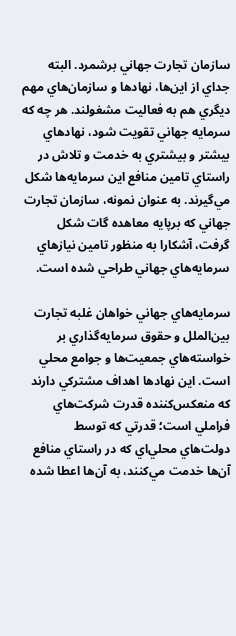سازمان تجارت جهاني برشمرد. البته جداي از اين‌ها، نهادها و سازمان‌هاي مهم ديگري هم به فعاليت مشغولند. هر چه كه سرمايه جهاني تقويت شود، نهادهاي بيشتر و بيشتري به خدمت و تلاش در راستاي تامين منافع اين سرمايه‌ها شكل مي‌گيرند. به عنوان نمونه‌، سازمان تجارت جهاني كه برپايه معاهده گات شكل گرفت، آشكارا به منظور تامين نيازهاي سرمايه‌هاي جهاني طراحي شده است.

سرمايه‌هاي جهاني خواهان غلبه تجارت بين‌الملل و حقوق سرمايه‌گذاري بر خواسته‌هاي جمعيت‌ها و جوامع محلي است. اين نهادها اهداف مشتركي دارند كه منعكس‌كننده قدرت شركت‌هاي فراملي است؛ قدرتي كه توسط دولت‌هاي محلي‌اي كه در راستاي منافع آن‌ها خدمت مي‌كنند، به آن‌ها اعطا شده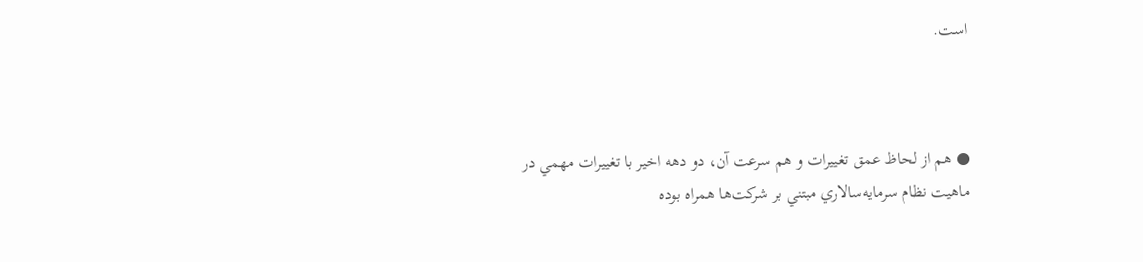است.



● هم از لحاظ عمق تغييرات و هم سرعت آن، دو دهه اخير با تغييرات مهمي در ماهيت نظام سرمايه‌سالاري مبتني بر شركت‌ها همراه بوده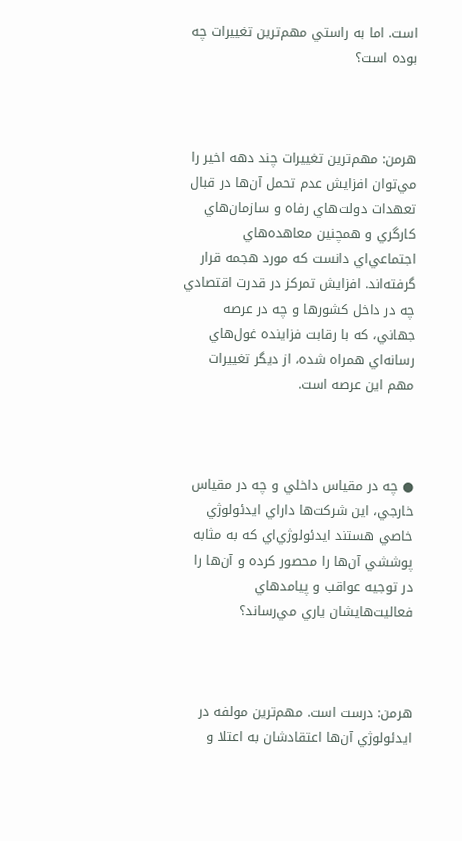است. اما به راستي مهم‌ترين تغييرات چه بوده است؟



هرمن: مهم‌ترين تغييرات چند دهه اخير را مي‌توان افزايش عدم تحمل آن‌ها در قبال تعهدات دولت‌هاي رفاه و سازمان‌هاي كارگري و همچنين معاهده‌هاي اجتماعي‌اي دانست كه مورد هجمه قرار گرفته‌اند. افزايش تمركز در قدرت اقتصادي چه در داخل كشورها و چه در عرصه جهاني، كه با رقابت فزاينده غول‌هاي رسانه‌‌اي همراه شده، از ديگر تغييرات مهم اين عرصه است.



● چه در مقياس داخلي و چه در مقياس خارجي، اين شركت‌ها داراي ايدئولوژي خاصي هستند ايدئولوژي‌اي كه به مثابه پوششي آن‌ها را محصور كرده و آن‌ها را در توجيه عواقب و پيامدهاي فعاليت‌هايشان ياري مي‌رساند؟



هرمن: درست است. مهم‌ترين مولفه در ايدئولوژي آن‌ها اعتقادشان به اعتلا و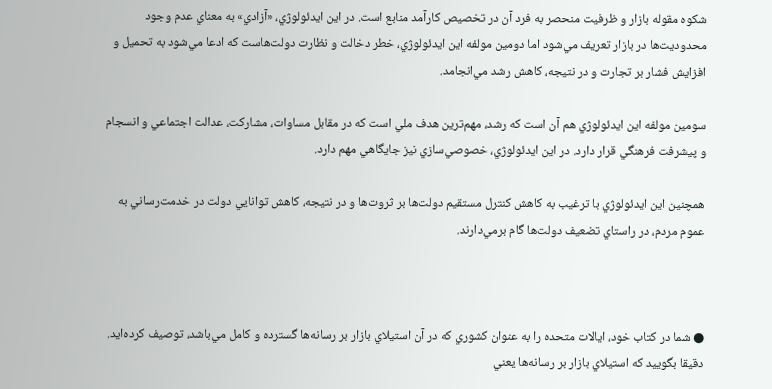شكوه مقوله بازار و ظرفيت منحصر به فرد آن در تخصيص كارآمد منابع است. در اين ايدئولوژي، «آزادي» به معناي عدم وجود محدوديت‌ها در بازار تعريف مي‌شود اما دومين مولفه اين ايدئولوژي، خطر دخالت و نظارت دولت‌هاست كه ادعا مي‌شود به تحميل و افزايش فشار بر تجارت و در نتيجه، كاهش رشد مي‌انجامد.

سومين مولفه اين ايدئولوژي هم آن است كه رشد، مهم‌ترين هدف ملي است كه در مقابل مساوات، مشاركت، عدالت اجتماعي و انسجام و پيشرفت فرهنگي قرار دارد. در اين ايدئولوژي، خصوصي‌سازي نيز جايگاهي مهم دارد.

همچنين اين ايدئولوژي با ترغيب به كاهش كنترل مستقيم دولت‌ها بر ثروت‌ها و در نتيجه، كاهش توانايي دولت در خدمت‌رساني به عموم مردم، در راستاي تضعيف دولت‌ها گام برمي‌دارند.



● شما در كتاب خود، ايالات متحده را به عنوان كشوري كه در آن استيلاي بازار بر رسانه‌ها گسترده و كامل مي‌باشد، توصيف كرده‌ايد. دقيقا بگوييد كه استيلاي بازار بر رسانه‌ها يعني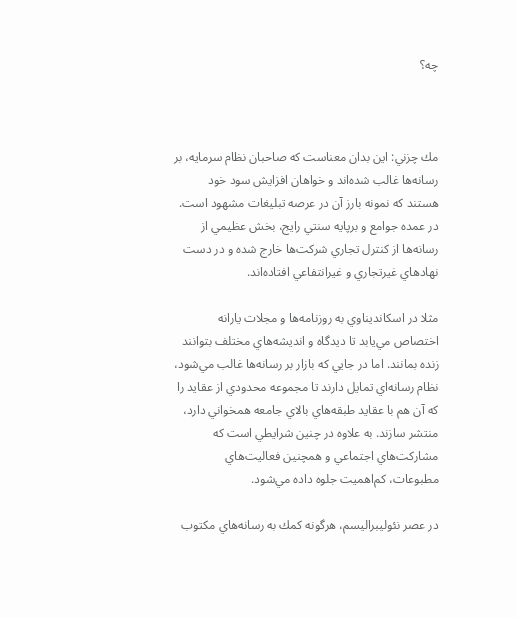چه؟



مك چزني: اين بدان معناست كه صاحبان نظام سرمايه، بر رسانه‌ها غالب شده‌اند و خواهان افزايش سود خود هستند كه نمونه بارز آن در عرصه تبليغات مشهود است. در عمده جوامع و برپايه سنتي رايج، بخش عظيمي از رسانه‌ها از كنترل تجاري شركت‌ها خارج شده و در دست نهادهاي غيرتجاري و غيرانتفاعي افتاده‌اند.

مثلا در اسكانديناوي به روزنامه‌ها و مجلات يارانه اختصاص مي‌يابد تا ديدگاه و انديشه‌هاي مختلف بتوانند زنده بمانند. اما در جايي كه بازار بر رسانه‌ها غالب مي‌شود، نظام رسانه‌اي تمايل دارند تا مجموعه محدودي از عقايد را كه آن هم با عقايد طبقه‌هاي بالاي جامعه همخواني دارد، منتشر سازند. به علاوه در چنين شرايطي است كه مشاركت‌هاي اجتماعي و همچنين فعاليت‌هاي مطبوعات، كم‌اهميت جلوه داده مي‌شود.

در عصر نئوليبراليسم، هرگونه كمك به رسانه‌هاي مكتوب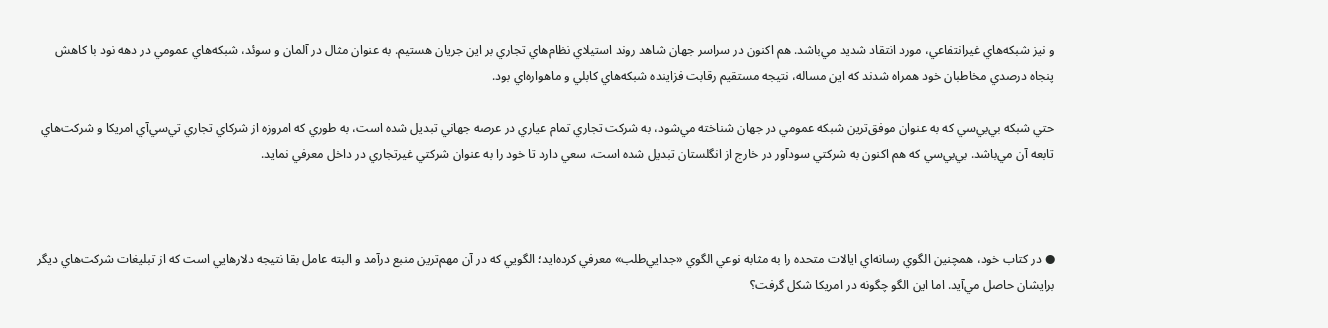و نيز شبكه‌هاي غيرانتفاعي، مورد انتقاد شديد مي‌باشد. هم اكنون در سراسر جهان شاهد روند استيلاي نظام‌هاي تجاري بر اين جريان هستيم. به عنوان مثال در آلمان و سوئد، شبكه‌هاي عمومي در دهه نود با كاهش پنجاه درصدي مخاطبان خود همراه شدند كه اين مساله، نتيجه مستقيم رقابت فزاينده شبكه‌هاي كابلي و ماهواره‌اي بود.

حتي شبكه بي‌بي‌سي كه به عنوان موفق‌ترين شبكه عمومي در جهان شناخته مي‌شود، به شركت تجاري تمام عياري در عرصه جهاني تبديل شده است، به طوري كه امروزه از شركاي تجاري تي‌سي‌آي امريكا و شركت‌هاي تابعه آن مي‌باشد. بي‌بي‌سي كه هم اكنون به شركتي سودآور در خارج از انگلستان تبديل شده است، سعي دارد تا خود را به عنوان شركتي غيرتجاري در داخل معرفي نمايد.



● در كتاب خود، همچنين الگوي رسانه‌اي ايالات متحده را به مثابه نوعي الگوي «جدايي‌طلب» معرفي كرده‌ايد؛ الگويي كه در آن مهم‌ترين منبع درآمد و البته عامل بقا نتيجه دلارهايي است كه از تبليغات شركت‌هاي ديگر برايشان حاصل مي‌آيد. اما اين الگو چگونه در امريكا شكل گرفت؟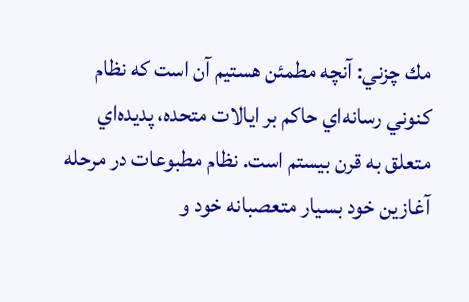مك چزني: آنچه مطمئن هستيم آن است كه نظام كنوني رسانه‌اي حاكم بر ايالات متحده، پديده‌اي متعلق به قرن بيستم است. نظام مطبوعات در مرحله آغازين خود بسيار متعصبانه خود و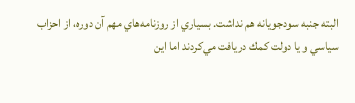البته جنبه سودجويانه هم نداشت. بسياري از روزنامه‌هاي مهم آن دوره، از احزاب سياسي و يا دولت كمك دريافت مي‌كردند اما اين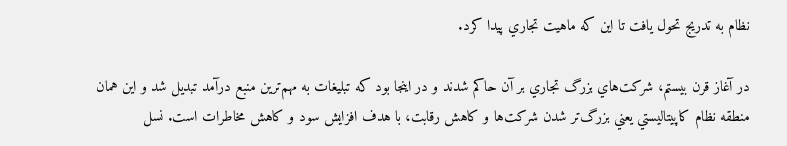نظام به تدريج تحول يافت تا اين كه ماهيت تجاري پيدا كرد.

در آغاز قرن بيستم، شركت‌هاي بزرگ تجاري بر آن حاكم شدند و در اينجا بود كه تبليغات به مهم‌ترين منبع درآمد تبديل شد و اين همان منطقه نظام كاپيتاليستي يعني بزرگ‌تر شدن شركت‌ها و كاهش رقابت، با هدف افزايش سود و كاهش مخاطرات است. نسل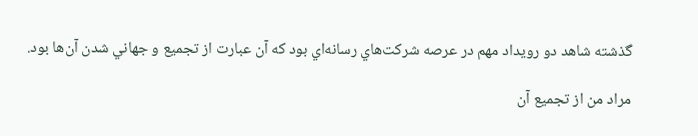گذشته شاهد دو رويداد مهم در عرصه شركت‌هاي رسانه‌اي بود كه آن عبارت از تجميع و جهاني شدن آن‌ها بود.

مراد من از تجميع آن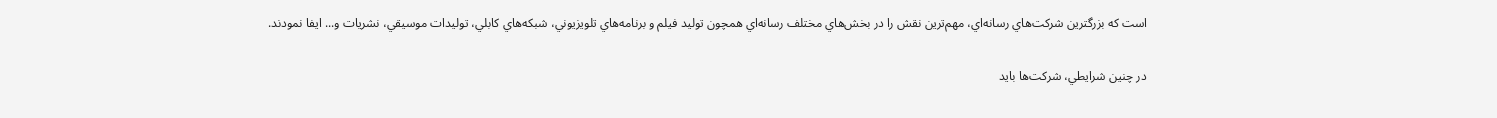است كه بزرگترين شركت‌هاي رسانه‌اي،‌ مهم‌ترين نقش را در بخش‌هاي مختلف رسانه‌اي همچون توليد فيلم و برنامه‌هاي تلويزيوني، شبكه‌هاي كابلي، توليدات موسيقي، نشريات و... ايفا نمودند.

در چنين شرايطي، شركت‌ها بايد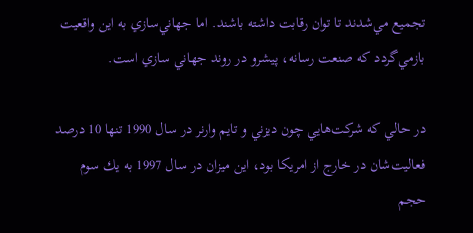تجميع مي‌شدند تا توان رقابت داشته باشند. اما جهاني‌سازي به اين واقعيت بازمي‌گردد كه صنعت رسانه، پيشرو در روند جهاني سازي است.

در حالي كه شركت‌هايي چون ديزني و تايم وارنر در سال 1990 تنها 10 درصد فعاليت‌شان در خارج از امريكا بود، اين ميزان در سال 1997 به يك سوم حجم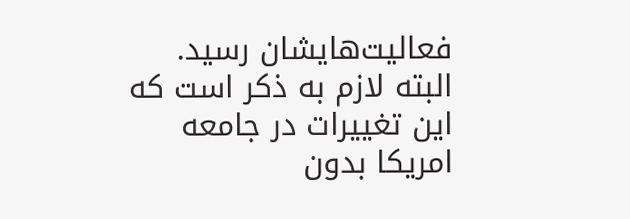فعاليت‌هايشان رسيد. البته لازم به ذكر است كه اين تغييرات در جامعه امريكا بدون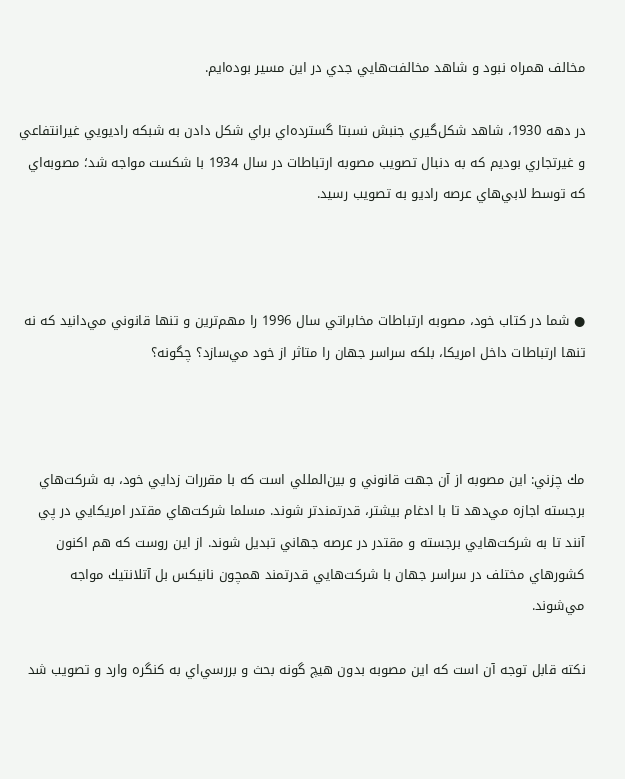مخالف همراه نبود و شاهد مخالفت‌هايي جدي در اين مسير بوده‌ايم.

در دهه 1930، شاهد شكل‌گيري جنبش نسبتا گسترده‌اي براي شكل دادن به شبكه راديويي غيرانتفاعي و غيرتجاري بوديم كه به دنبال تصويب مصوبه ارتباطات در سال 1934 با شكست مواجه شد؛ مصوبه‌اي كه توسط لابي‌هاي عرصه راديو به تصويب رسيد.



● شما در كتاب خود، مصوبه ارتباطات مخابراتي سال 1996 را مهم‌ترين و تنها قانوني مي‌دانيد كه نه تنها ارتباطات داخل امريكا، بلكه سراسر جهان را متاثر از خود مي‌سازد؟ چگونه؟



مك چزني: اين مصوبه از آن جهت قانوني و بين‌المللي است كه با مقررات زدايي خود، به شركت‌هاي برجسته اجازه مي‌دهد تا با ادغام بيشتر، قدرتمندتر شوند. مسلما شركت‌هاي مقتدر امريكايي در پي آنند تا به شركت‌هايي برجسته و مقتدر در عرصه جهاني تبديل شوند. از اين روست كه هم اكنون كشورهاي مختلف در سراسر جهان با شركت‌هايي قدرتمند همچون نانيكس بل آتلانتيك مواجه مي‌شوند.

نكته قابل توجه آن است كه اين مصوبه بدون هيچ گونه بحث و بررسي‌اي به كنگره وارد و تصويب شد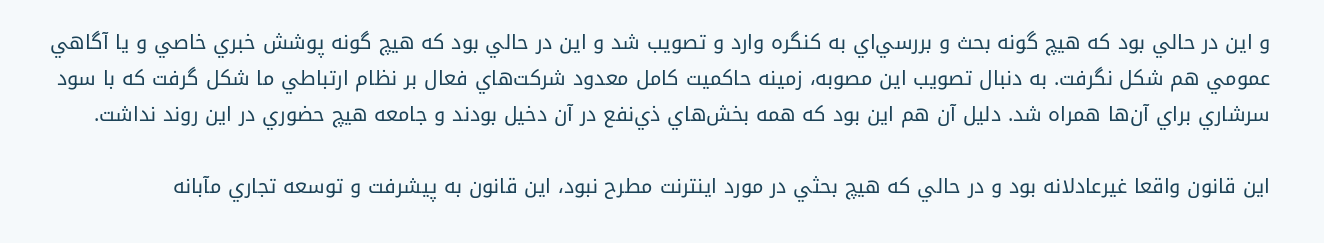و اين در حالي بود كه هيچ گونه بحث و بررسي‌اي به كنگره وارد و تصويب شد و اين در حالي بود كه هيچ گونه پوشش خبري خاصي و يا آگاهي عمومي هم شكل نگرفت. به دنبال تصويب اين مصوبه، زمينه حاكميت كامل معدود شركت‌هاي فعال بر نظام ارتباطي ما شكل گرفت كه با سود سرشاري براي آن‌ها همراه شد. دليل آن هم اين بود كه همه بخش‌هاي ذي‌نفع در آن دخيل بودند و جامعه هيچ حضوري در اين روند نداشت.

اين قانون واقعا غيرعادلانه بود و در حالي كه هيچ بحثي در مورد اينترنت مطرح نبود، اين قانون به پيشرفت و توسعه تجاري مآبانه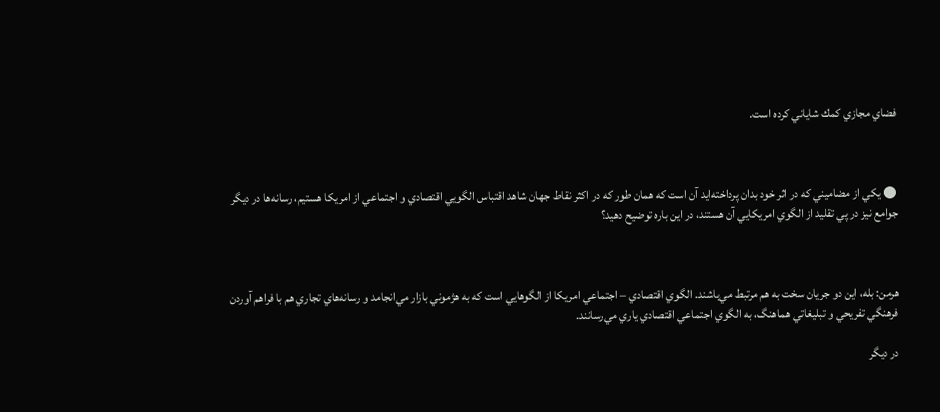فضاي مجازي كمك شاياني كرده است.



● يكي از مضاميني كه در اثر خود بدان پرداخته‌ايد آن است كه همان طور كه در اكثر نقاط جهان شاهد اقتباس الگويي اقتصادي و اجتماعي از امريكا هستيم، رسانه‌ها در ديگر جوامع نيز در پي تقليد از الگوي امريكايي آن هستند،‌ در اين باره توضيح دهيد؟



هرمن: بله، اين دو جريان سخت به هم مرتبط مي‌باشند. الگوي اقتصادي – اجتماعي امريكا از الگوهايي است كه به هژموني بازار مي‌انجامد و رسانه‌هاي تجاري هم با فراهم آوردن فرهنگي تفريحي و تبليغاتي هماهنگ، به الگوي اجتماعي اقتصادي ياري مي‌رسانند.

در ديگر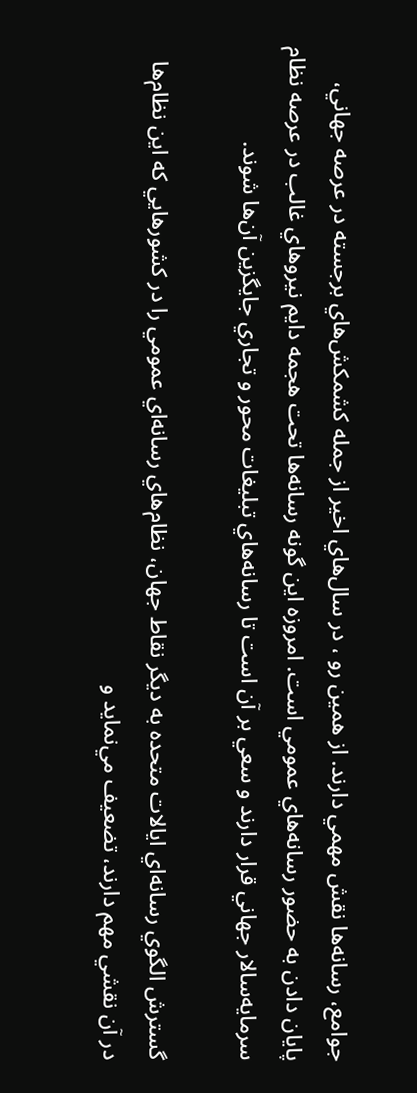جوامع، رسانه‌ها نقش مهمي دارند. از همين رو ، در سال‌هاي اخير از جمله كشمكش‌هاي برجسته در عرصه جهاني، پايان دادن به حضور رسانه‌هاي عمومي است. امروزه اين گونه رسانه‌ها تحت هجمه دايم نيروهاي غالب در عرصه نظام سرمايه‌سالار جهاني قرار دارند و سعي بر آن است تا رسانه‌هاي تبليغات محور و تجاري جايگزين آن‌ها شوند.

گسترش الگوي رسانه‌اي ايالات متحده به ديگر نقاط جهان، نظام‌هاي رسانه‌اي عمومي را در كشورهايي كه اين نظام‌ها در آن نقشي مهم دارند، تضعيف مي‌نمايد و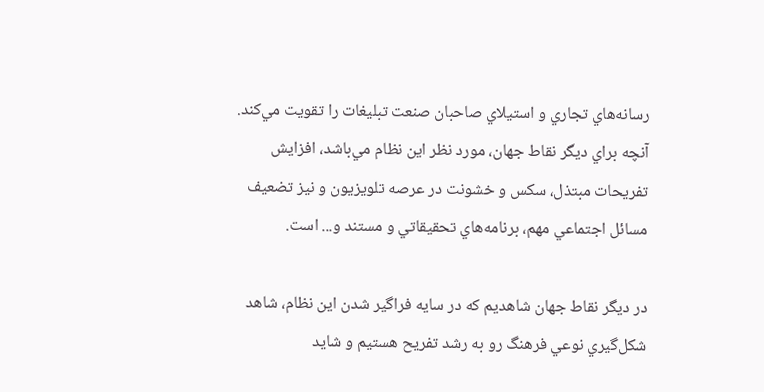رسانه‌هاي تجاري و استيلاي صاحبان صنعت تبليغات را تقويت مي‌كند. آنچه براي ديگر نقاط جهان، مورد نظر اين نظام مي‌باشد، افزايش تفريحات مبتذل، سكس و خشونت در عرصه تلويزيون و نيز تضعيف مسائل اجتماعي مهم، برنامه‌هاي تحقيقاتي و مستند و... است.

در ديگر نقاط جهان شاهديم كه در سايه فراگير شدن اين نظام، شاهد شكل‌گيري نوعي فرهنگ رو به رشد تفريح هستيم و شايد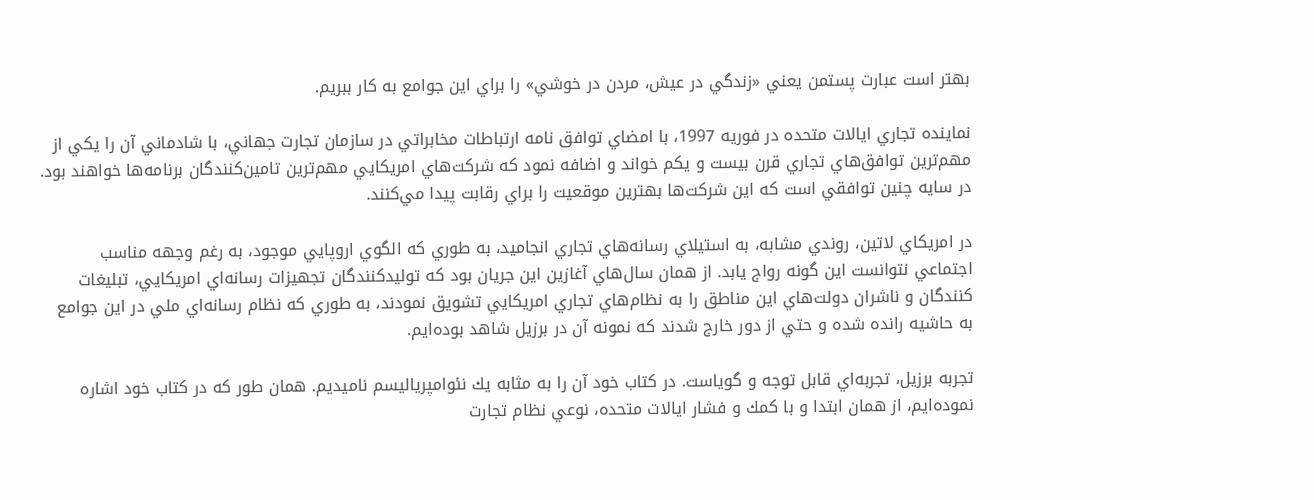بهتر است عبارت پستمن يعني «زندگي در عيش، مردن در خوشي» را براي اين جوامع به كار ببريم.

نماينده تجاري ايالات متحده در فوريه 1997، با امضاي توافق نامه ارتباطات مخابراتي در سازمان تجارت جهاني، با شادماني آن را يكي از مهم‌ترين توافق‌هاي تجاري قرن بيست و يكم خواند و اضافه نمود كه شركت‌هاي امريكايي مهم‌ترين تامين‌كنندگان برنامه‌ها خواهند بود. در سايه چنين توافقي است كه اين شركت‌ها بهترين موقعيت را براي رقابت پيدا مي‌كنند.

در امريكاي لاتين، روندي مشابه، به استيلاي رسانه‌هاي تجاري انجاميد، به طوري كه الگوي اروپايي موجود، به رغم وجهه مناسب اجتماعي نتوانست اين گونه رواج يابد. از همان سال‌هاي آغازين اين جريان بود كه توليدكنندگان تجهيزات رسانه‌اي امريكايي، تبليغات كنندگان و ناشران دولت‌هاي اين مناطق را به نظام‌هاي تجاري امريكايي تشويق نمودند، به طوري كه نظام رسانه‌اي ملي در اين جوامع به حاشيه رانده شده و حتي از دور خارج شدند كه نمونه آن در برزيل شاهد بوده‌ايم.

تجربه برزيل، تجربه‌اي قابل توجه و گوياست. در كتاب خود آن را به مثابه يك نئوامپرياليسم ناميديم. همان طور كه در كتاب خود اشاره نموده‌ايم، از همان ابتدا و با كمك و فشار ايالات متحده، نوعي نظام تجارت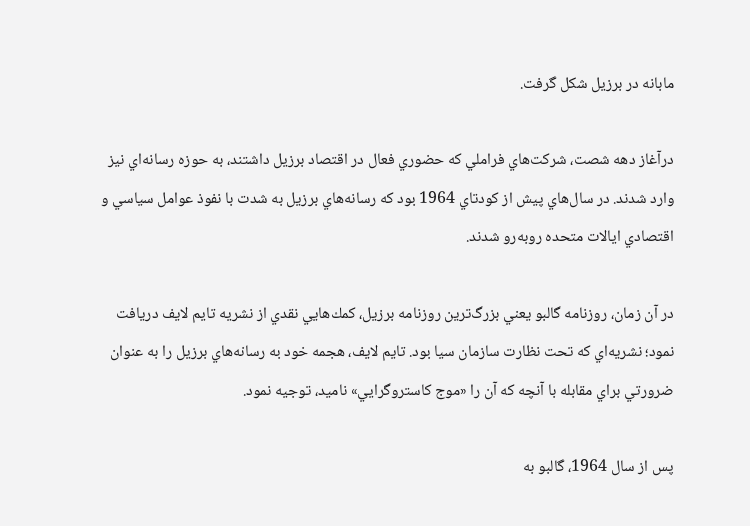مابانه در برزيل شكل گرفت.

درآغاز دهه شصت، شركت‌هاي فراملي كه حضوري فعال در اقتصاد برزيل داشتند، به حوزه رسانه‌اي نيز وارد شدند. در سال‌هاي پيش از كودتاي 1964 بود كه رسانه‌هاي برزيل به شدت با نفوذ عوامل سياسي و اقتصادي ايالات متحده روبه‌رو شدند.

در آن زمان، روزنامه گالبو يعني بزرگ‌ترين روزنامه برزيل، كمك‌هايي نقدي از نشريه تايم لايف دريافت نمود؛ نشريه‌اي كه تحت نظارت سازمان سيا بود. تايم لايف، هجمه خود به رسانه‌هاي برزيل را به عنوان ضرورتي براي مقابله با آنچه كه آن را «موج كاستروگرايي» ناميد، توجيه نمود.

پس از سال 1964، گالبو به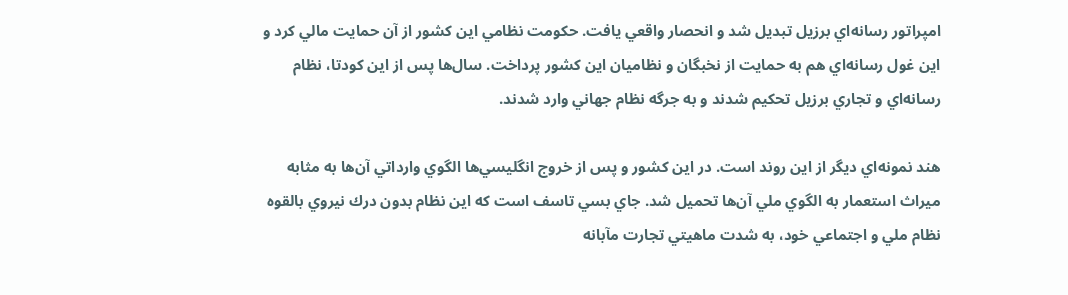امپراتور رسانه‌اي برزيل تبديل شد و انحصار واقعي يافت. حكومت نظامي اين كشور از آن حمايت مالي كرد و اين غول رسانه‌اي هم به حمايت از نخبگان و نظاميان اين كشور پرداخت. سال‌ها پس از اين كودتا، نظام رسانه‌اي و تجاري برزيل تحكيم شدند و به جرگه نظام جهاني وارد شدند.

هند نمونه‌اي ديگر از اين روند است. در اين كشور و پس از خروج انگليسي‌ها الگوي وارداتي آن‌ها به مثابه ميراث استعمار به الگوي ملي آن‌ها تحميل شد. جاي بسي تاسف است كه اين نظام بدون درك نيروي بالقوه نظام ملي و اجتماعي خود، به شدت ماهيتي تجارت مآبانه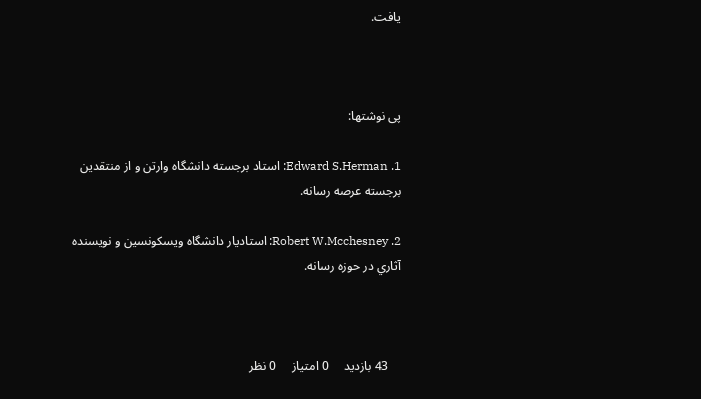يافت.



پی نوشتها:

1. Edward S.Herman: استاد برجسته دانشگاه وارتن و از منتقدين برجسته عرصه رسانه.

2. Robert W.Mcchesney: استاديار دانشگاه ويسكونسين و نويسنده آثاري در حوزه رسانه.



    43 بازديد     0 امتياز     0 نظر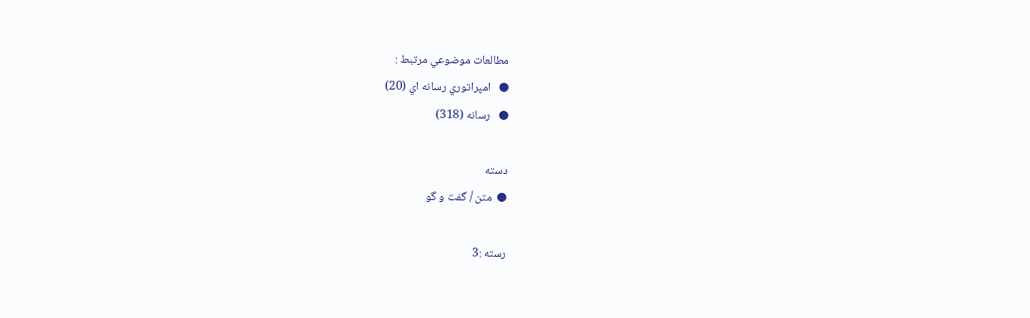مطالعات موضوعي مرتبط :
●   امپراتوري رسانه اي (20)
●   رسانه (318)

دسته
●  متن / گفت و گو

رسته :3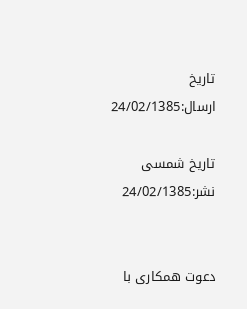تاريخ ارسال:24/02/1385

تاريخ شمسی نشر:24/02/1385


دعوت همکاری با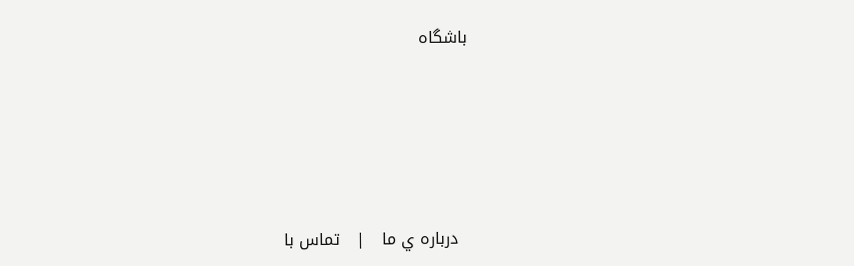باشگاه





  درباره ي ما   |   تماس با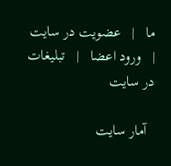ما   |   عضويت در سايت   |   ورود اعضا   |   تبليغات در سايت

  آمار سايت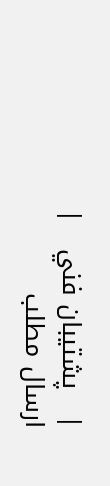|   پشتيبان فني   |   ارسال مطلب